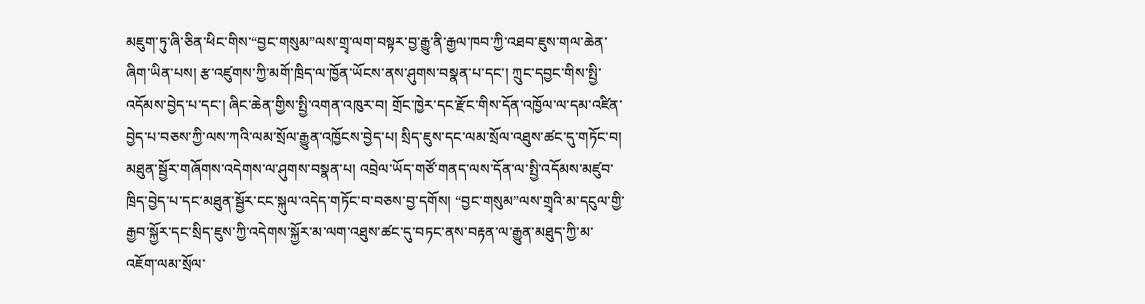མཇུག་ཏུ་ཞི་ཅིན་ཕིང་གིས་“བྱང་གསུམ”ལས་གྲྭ་ལག་བསྟར་བྱ་རྒྱུ་ནི་རྒྱལ་ཁབ་ཀྱི་འཐབ་ཇུས་གལ་ཆེན་ཞིག་ཡིན་པས། རྩ་འཛུགས་ཀྱི་མགོ་ཁྲིད་ལ་ཁྱོན་ཡོངས་ནས་ཤུགས་བསྣན་པ་དང་། ཀྲུང་དབྱང་གིས་སྤྱི་འདོམས་བྱེད་པ་དང་། ཞིང་ཆེན་གྱིས་སྤྱི་འགན་འཁུར་བ། གྲོང་ཁྱེར་དང་རྫོང་གིས་དོན་འཁྱོལ་ལ་དམ་འཛིན་བྱེད་པ་བཅས་ཀྱི་ལས་ཀའི་ལམ་སྲོལ་རྒྱུན་འཁྱོངས་བྱེད་པ། སྲིད་ཇུས་དང་ལམ་སྲོལ་འཐུས་ཚང་དུ་གཏོང་བ། མཐུན་སྦྱོར་གཞོགས་འདེགས་ལ་ཤུགས་བསྣན་པ། འབྲེལ་ཡོད་གཙོ་གནད་ལས་དོན་ལ་སྤྱི་འདོམས་མཛུབ་ཁྲིད་བྱེད་པ་དང་མཐུན་སྦྱོར་ངང་སྐུལ་འདེད་གཏོང་བ་བཅས་བྱ་དགོས། “བྱང་གསུམ”ལས་གྲྭའི་མ་དངུལ་གྱི་རྒྱབ་སྐྱོར་དང་སྲིད་ཇུས་ཀྱི་འདེགས་སྐྱོར་མ་ལག་འཐུས་ཚང་དུ་བཏང་ནས་བརྟན་ལ་རྒྱུན་མཐུད་ཀྱི་མ་འཇོག་ལམ་སྲོལ་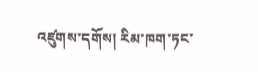འཛུགས་དགོས། རིམ་ཁག་ཏང་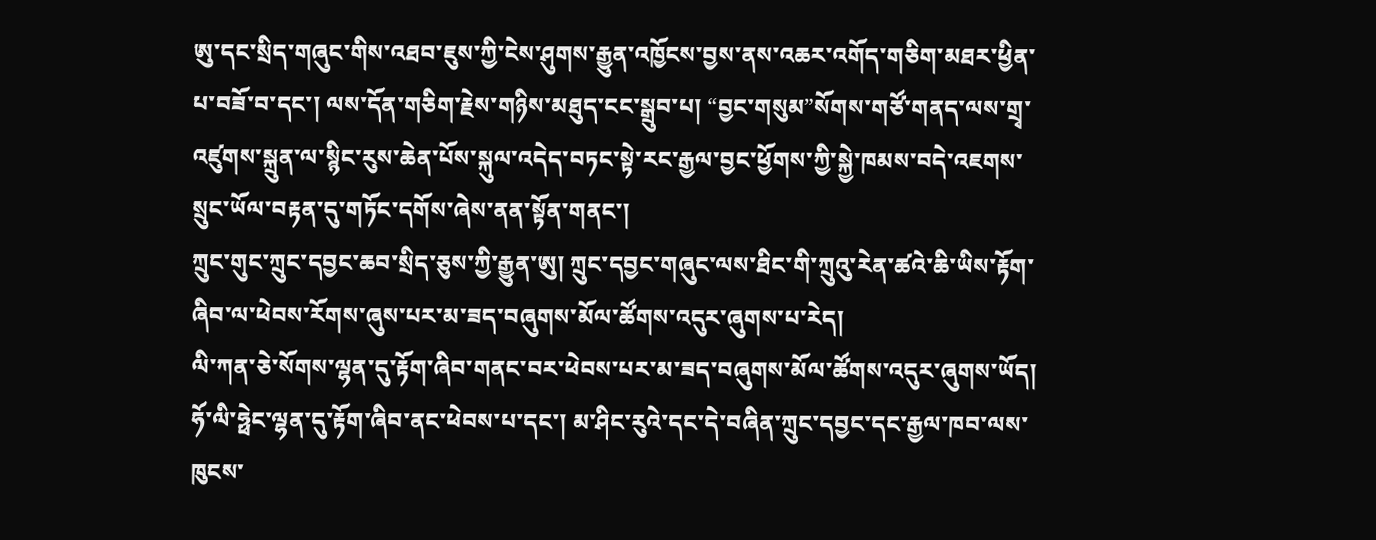ཨུ་དང་སྲིད་གཞུང་གིས་འཐབ་ཇུས་ཀྱི་ངེས་ཤུགས་རྒྱུན་འཁྱོངས་བྱས་ནས་འཆར་འགོད་གཅིག་མཐར་ཕྱིན་པ་བཟོ་བ་དང་། ལས་དོན་གཅིག་རྗེས་གཉིས་མཐུད་ངང་སྒྲུབ་པ། “བྱང་གསུམ”སོགས་གཙོ་གནད་ལས་གྲྭ་འཛུགས་སྐྲུན་ལ་སྙིང་རུས་ཆེན་པོས་སྐུལ་འདེད་བཏང་སྟེ་རང་རྒྱལ་བྱང་ཕྱོགས་ཀྱི་སྐྱེ་ཁམས་བདེ་འཇགས་སྲུང་ཡོལ་བརྟན་དུ་གཏོང་དགོས་ཞེས་ནན་སྟོན་གནང་།
ཀྲུང་གུང་ཀྲུང་དབྱང་ཆབ་སྲིད་ཅུས་ཀྱི་རྒྱུན་ཨུ། ཀྲུང་དབྱང་གཞུང་ལས་ཐིང་གི་ཀྲུའུ་རེན་ཚའེ་ཆི་ཡིས་རྟོག་ཞིབ་ལ་ཕེབས་རོགས་ཞུས་པར་མ་ཟད་བཞུགས་མོལ་ཚོགས་འདུར་ཞུགས་པ་རེད།
ལི་ཀན་ཅེ་སོགས་ལྷན་དུ་རྟོག་ཞིབ་གནང་བར་ཕེབས་པར་མ་ཟད་བཞུགས་མོལ་ཚོགས་འདུར་ཞུགས་ཡོད། ཧོ་ལི་ཧྥེང་ལྷན་དུ་རྟོག་ཞིབ་ནང་ཕེབས་པ་དང་། མ་ཤིང་རུའེ་དང་དེ་བཞིན་ཀྲུང་དབྱང་དང་རྒྱལ་ཁབ་ལས་ཁུངས་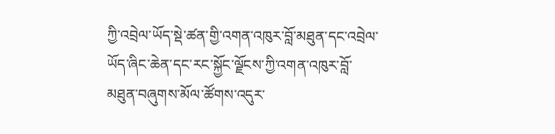ཀྱི་འབྲེལ་ཡོད་སྡེ་ཚན་གྱི་འགན་འཁུར་བློ་མཐུན་དང་འབྲེལ་ཡོད་ཞིང་ཆེན་དང་རང་སྐྱོང་ལྗོངས་ཀྱི་འགན་འཁུར་བློ་མཐུན་བཞུགས་མོལ་ཚོགས་འདུར་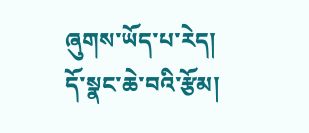ཞུགས་ཡོད་པ་རེད།
དོ་སྣང་ཆེ་བའི་རྩོམ།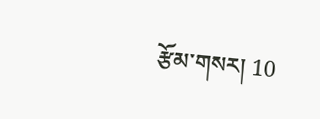རྩོམ་གསར། 10